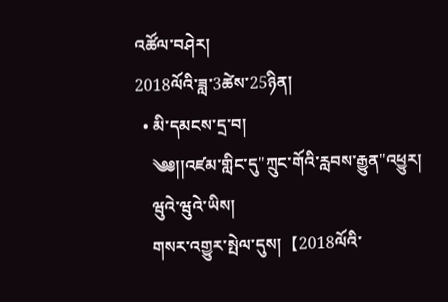འཚོལ་བཤེར།
2018ལོའི་ཟླ་3ཚེས་25ཉིན།
  • མི་དམངས་དྲ་བ།
    ༄༅།།འཛམ་གླིང་དུ"ཀྲུང་གོའི་རླབས་རྒྱུན"འཕྱུར།
    ཝུའེ་ཝུའེ་ཡིས།
    གསར་འགྱུར་སྤེལ་དུས།  【2018ལོའི་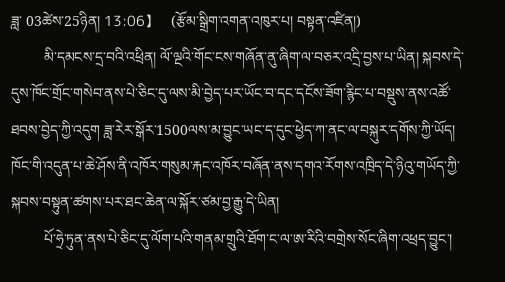ཟླ་ 03ཚེས་25ཉིན། 13:06】   (རྩོམ་སྒྲིག་འགན་འཁུར་པ། བསྟན་འཛིན།)
         མི་དམངས་དྲ་བའི་འཕྲིན། ལོ་ལྔའི་གོང་ངས་གཞོན་ནུ་ཞིག་ལ་བཅར་འདྲི་བྱས་པ་ཡིན། སྐབས་དེ་དུས་ཁོང་གྲོང་གསེབ་ནས་པེ་ཅིང་དུ་ལས་མི་བྱེད་པར་ཡོང་བ་དང་དངོས་ཟོག་རྙིང་པ་བསྡུས་ནས་འཚོ་ཐབས་བྱེད་ཀྱི་འདུག ཟླ་རེར་སྒོར་1500ལས་མ་བྱུང་ཡང་ད་དུང་ཕྱེད་ཀ་ནང་ལ་བསྐུར་དགོས་ཀྱི་ཡོད། ཁོང་གི་འདུན་པ་ཆེ་ཤོས་ནི་འཁོར་གསུམ་རྐང་འཁོར་བཞོན་ནས་དགའ་རོགས་འཁྲིད་དེ་ཉིའུ་གཡོད་ཀྱི་སྐབས་བསྟུན་ཚགས་པར་ཐང་ཆེན་ལ་སྐོར་ཙམ་བྱ་རྒྱུ་དེ་ཡིན།
         པོ་ཧྲེ་ཏུན་ནས་པེ་ཅིང་དུ་ལོག་པའི་གནམ་གྲུའི་ཐོག་ང་ལ་ཨ་རིའི་བགྲེས་སོང་ཞིག་འཕྲད་བྱུང་།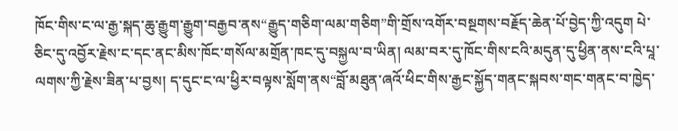ཁོང་གིས་ང་ལ་རྒྱ་སྐད་ཆུ་རྒྱུག་རྒྱུག་བརྒྱབ་ནས“རྒྱུད་གཅིག་ལམ་གཅིག”གི་གྲོས་འགོར་བསྔགས་བརྗོད་ཆེན་པོ་བྱེད་ཀྱི་འདུག པེ་ཅིང་དུ་འབྱོར་རྗེས་ང་དང་ནང་མིས་ཁོང་གསོལ་མགྲོན་ཁང་དུ་བསྐྱལ་བ་ཡིན། ལམ་བར་དུ་ཁོང་གིས་ངའི་མདུན་དུ་ཕྱིན་ནས་ངའི་པཱ་ལགས་ཀྱི་རྗེས་ཟིན་པ་བྱས། ད་དུང་ང་ལ་ཕྱིར་བལྟས་སློག་ནས“བློ་མཐུན་ཞའོ་ཕིང་གིས་རྒྱང་སྐྱོད་གནང་སྐབས་གང་གནང་བ་ཁྱེད་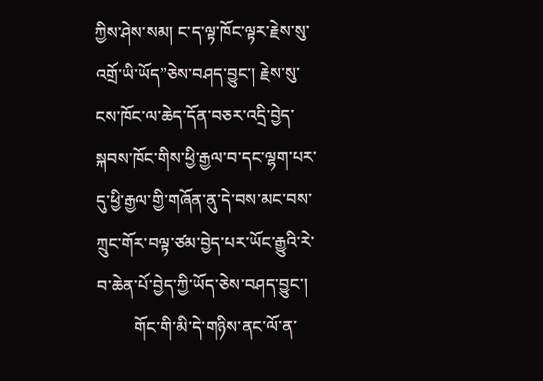ཀྱིས་ཤེས་སམ། ང་ད་ལྟ་ཁོང་ལྟར་རྗེས་སུ་འགྲོ་ཡི་ཡོད”ཅེས་བཤད་བྱུང་། རྗེས་སུ་ངས་ཁོང་ལ་ཆེད་དོན་བཅར་འདྲི་བྱེད་སྐབས་ཁོང་གིས་ཕྱི་རྒྱལ་བ་དང་ལྷག་པར་དུ་ཕྱི་རྒྱལ་གྱི་གཞོན་ནུ་དེ་བས་མང་བས་ཀྲུང་གོར་བལྟ་ཙམ་བྱེད་པར་ཡོང་རྒྱུའི་རེ་བ་ཆེན་པོ་བྱེད་ཀྱི་ཡོད་ཅེས་བཤད་བྱུང་།
         གོང་གི་མི་དེ་གཉིས་ནང་ལོ་ན་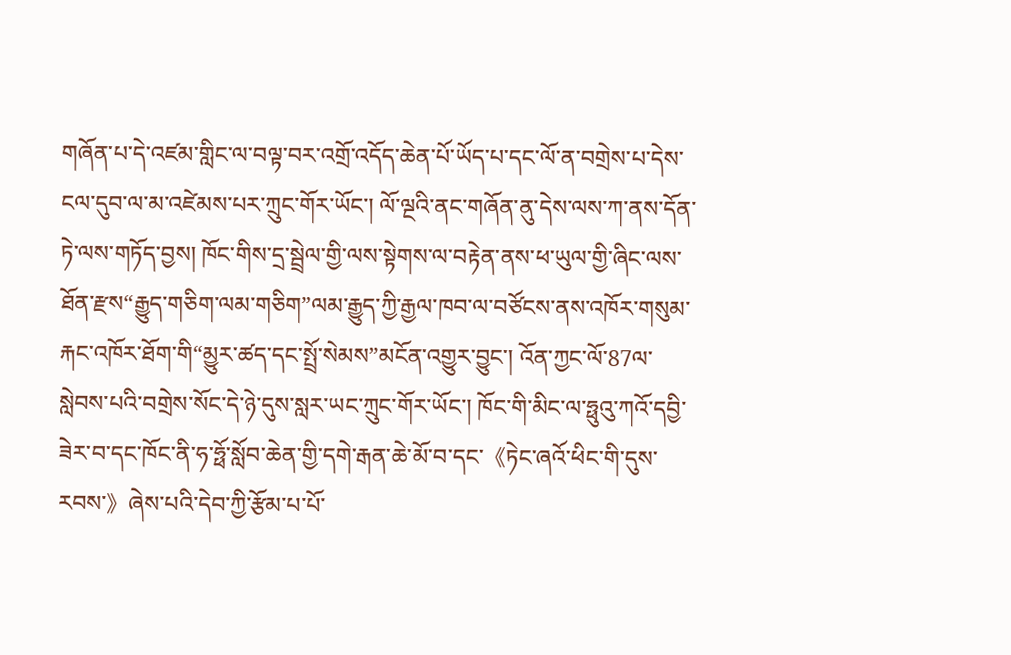གཞོན་པ་དེ་འཛམ་གླིང་ལ་བལྟ་བར་འགྲོ་འདོད་ཆེན་པོ་ཡོད་པ་དང་ལོ་ན་བགྲེས་པ་དེས་ངལ་དུབ་ལ་མ་འཛེམས་པར་ཀྲུང་གོར་ཡོང་། ལོ་ལྔའི་ནང་གཞོན་ནུ་དེས་ལས་ཀ་ནས་དོན་ཏེ་ལས་གཏོད་བྱས། ཁོང་གིས་དྲ་སྦྲེལ་གྱི་ལས་སྟེགས་ལ་བརྟེན་ནས་ཕ་ཡུལ་གྱི་ཞིང་ལས་ཐོན་རྫས“རྒྱུད་གཅིག་ལམ་གཅིག”ལམ་རྒྱུད་ཀྱི་རྒྱལ་ཁབ་ལ་བཙོངས་ནས་འཁོར་གསུམ་རྐང་འཁོར་ཐོག་གི“མྱུར་ཚད་དང་སྤྲོ་སེམས”མངོན་འགྱུར་བྱུང་། འོན་ཀྱང་ལོ་87ལ་སླེབས་པའི་བགྲེས་སོང་དེ་ཉེ་དུས་སླར་ཡང་ཀྲུང་གོར་ཡོང་། ཁོང་གི་མིང་ལ་ཧྥུའུ་ཀའོ་དབྱི་ཟེར་བ་དང་ཁོང་ནི་ཧ་ཧྥོ་སློབ་ཆེན་གྱི་དགེ་རྒན་ཆེ་མོ་བ་དང་《ཏེང་ཞའོ་ཕིང་གི་དུས་རབས་》ཞེས་པའི་དེབ་ཀྱི་རྩོམ་པ་པོ་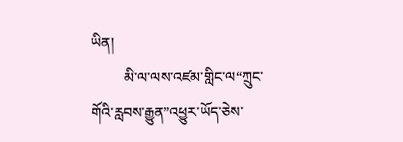ཡིན།
         མི་ལ་ལས་འཛམ་གླིང་ལ“ཀྲུང་གོའི་རླབས་རྒྱུན”འཕྱུར་ཡོད་ཅེས་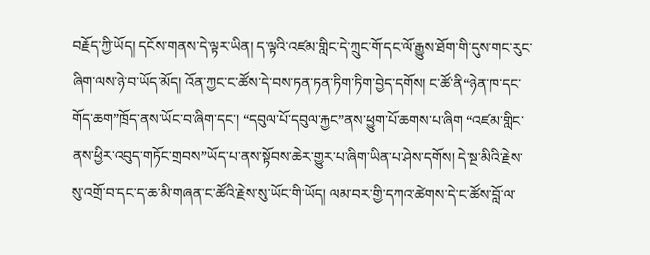བརྗོད་ཀྱི་ཡོད། དངོས་གནས་དེ་ལྟར་ཡིན། ད་ལྟའི་འཛམ་གླིང་དེ་ཀྲུང་གོ་དང་ལོ་རྒྱུས་ཐོག་གི་དུས་གང་རུང་ཞིག་ལས་ཉེ་བ་ཡོད་མོད། འོན་ཀྱང་ང་ཚོས་དེ་བས་ཏན་ཏན་ཏིག་ཏིག་བྱེད་དགོས། ང་ཚོ་ནི“ཉེན་ཁ་དང་གོད་ཆག”ཁྲོད་ནས་ཡོང་བ་ཞིག་དང་། “དབུལ་པོ་དབུལ་རྐྱང”ནས་ཕྱུག་པོ་ཆགས་པ་ཞིག “འཛམ་གླིང་ནས་ཕྱིར་འབུད་གཏོང་གྲབས”ཡོད་པ་ནས་སྟོབས་ཆེར་གྱུར་པ་ཞིག་ཡིན་པ་ཤེས་དགོས། དེ་སྔ་མིའི་རྗེས་སུ་འགྲོ་བ་དང་ད་ཆ་མི་གཞན་ང་ཚོའི་རྗེས་སུ་ཡོང་གི་ཡོད། ལམ་བར་གྱི་དཀའ་ཚེགས་དེ་ང་ཚོས་བློ་ལ་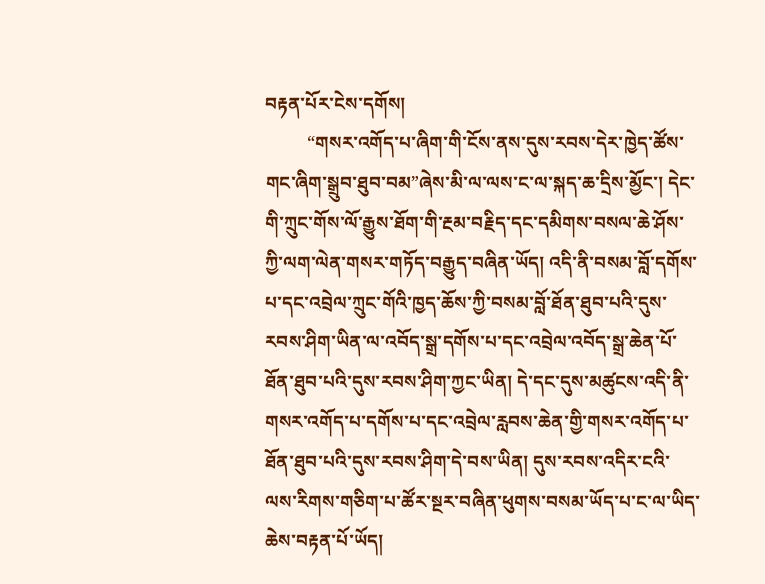བརྟན་པོར་ངེས་དགོས།
         “གསར་འགོད་པ་ཞིག་གི་ངོས་ནས་དུས་རབས་དེར་ཁྱེད་ཚོས་གང་ཞིག་སྒྲུབ་ཐུབ་བམ”ཞེས་མི་ལ་ལས་ང་ལ་སྐད་ཆ་དྲིས་མྱོང་། དེང་གི་ཀྲུང་གོས་ལོ་རྒྱུས་ཐོག་གི་རྔམ་བརྗིད་དང་དམིགས་བསལ་ཆེ་ཤོས་ཀྱི་ལག་ལེན་གསར་གཏོད་བརྒྱུད་བཞིན་ཡོད། འདི་ནི་བསམ་བློ་དགོས་པ་དང་འབྲེལ་ཀྲུང་གོའི་ཁྱད་ཆོས་ཀྱི་བསམ་བློ་ཐོན་ཐུབ་པའི་དུས་རབས་ཤིག་ཡིན་ལ་འབོད་སྒྲ་དགོས་པ་དང་འབྲེལ་འབོད་སྒྲ་ཆེན་པོ་ཐོན་ཐུབ་པའི་དུས་རབས་ཤིག་ཀྱང་ཡིན། དེ་དང་དུས་མཚུངས་འདི་ནི་གསར་འགོད་པ་དགོས་པ་དང་འབྲེལ་རླབས་ཆེན་གྱི་གསར་འགོད་པ་ཐོན་ཐུབ་པའི་དུས་རབས་ཤིག་དེ་བས་ཡིན། དུས་རབས་འདིར་ངའི་ལས་རིགས་གཅིག་པ་ཚོར་སྔར་བཞིན་ཕུགས་བསམ་ཡོད་པ་ང་ལ་ཡིད་ཆེས་བརྟན་པོ་ཡོད།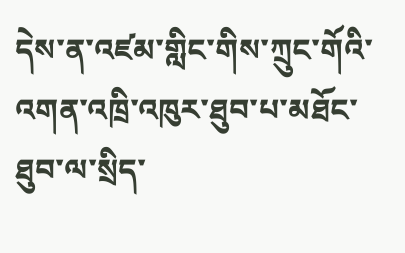དེས་ན་འཛམ་གླིང་གིས་ཀྲུང་གོའི་འགན་འཁྲི་འཁུར་ཐུབ་པ་མཐོང་ཐུབ་ལ་སྲིད་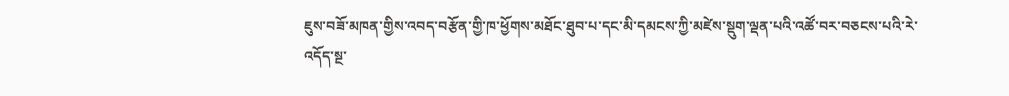ཇུས་བཟོ་མཁན་གྱིས་འབད་བརྩོན་གྱི་ཁ་ཕྱོགས་མཐོང་ཐུབ་པ་དང་མི་དམངས་ཀྱི་མཛེས་སྡུག་ལྡན་པའི་འཚོ་བར་བཅངས་པའི་རེ་འདོད་སྔ་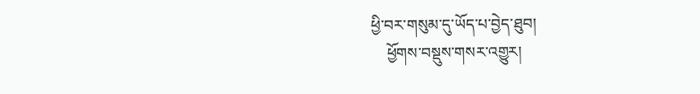ཕྱི་བར་གསུམ་དུ་ཡོད་པ་བྱེད་ཐུབ།
    ཕྱོགས་བསྡུས་གསར་འགྱུར།